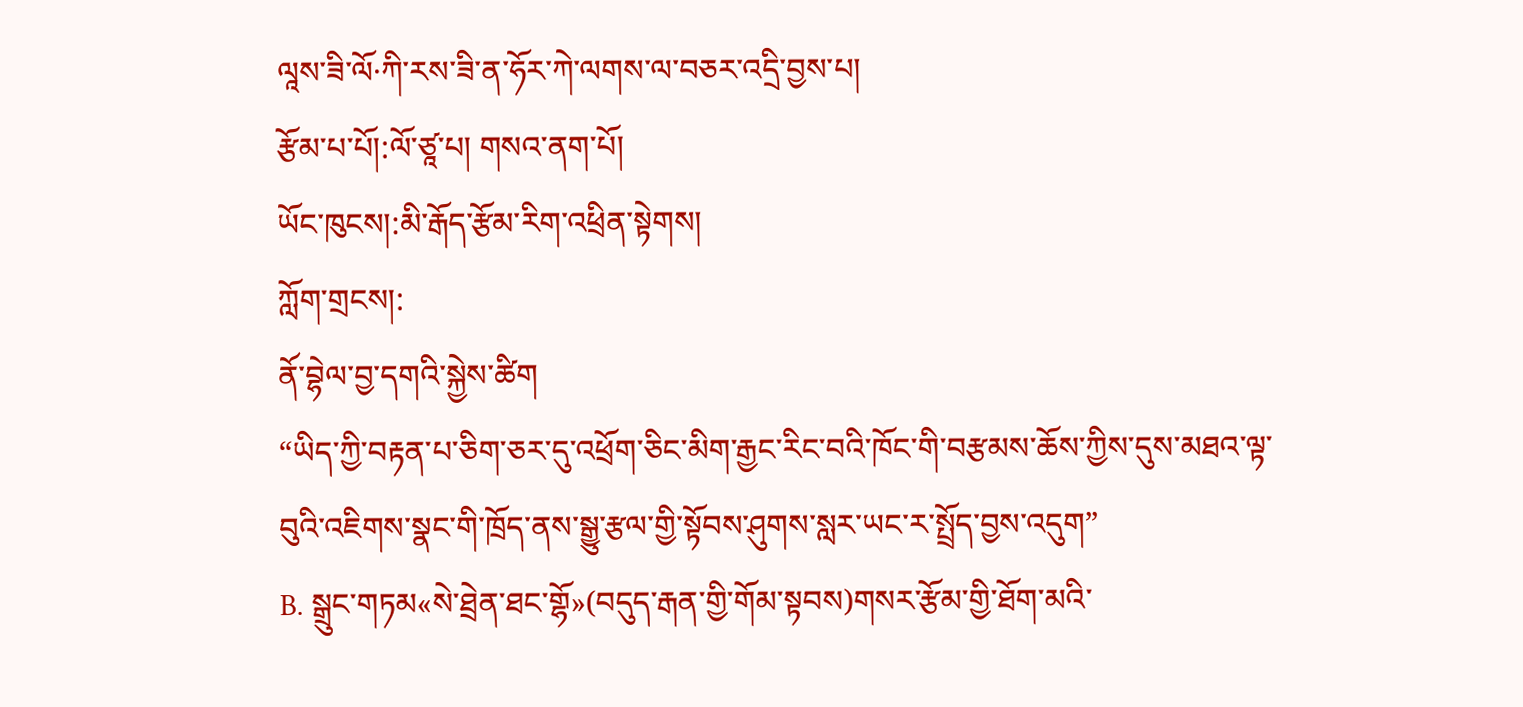ལཱས་ཟི་ལོ·ཀི་རས་ཟི་ན་ཧོར་ཀེ་ལགས་ལ་བཅར་འདྲི་བྱས་པ།
རྩོམ་པ་པོ།:ལོ་ཙཱ་པ། གསའ་ནག་པོ།
ཡོང་ཁུངས།:མི་རྒོད་རྩོམ་རིག་འཕྲིན་སྟེགས།
ཀློག་གྲངས།:
ནོ་བྷེལ་བྱ་དགའི་སྐྱེས་ཚིག
“ཡིད་ཀྱི་བརྟན་པ་ཅིག་ཅར་དུ་འཕྲོག་ཅིང་མིག་རྒྱང་རིང་བའི་ཁོང་གི་བརྩམས་ཆོས་ཀྱིས་དུས་མཐའ་ལྟ་བུའི་འཇིགས་སྣང་གི་ཁྲོད་ནས་སྒྱུ་རྩལ་གྱི་སྟོབས་ཤུགས་སླར་ཡང་ར་སྤྲོད་བྱས་འདུག”
B. སྒྲུང་གཏམ«སེ་ཐྲེན་ཐང་གྷོ»(བདུད་རྒན་གྱི་གོམ་སྟབས)གསར་རྩོམ་གྱི་ཐོག་མའི་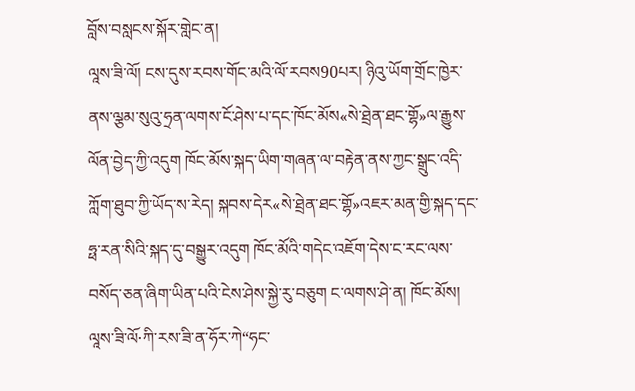བློས་བསླངས་སྐོར་གླེང་ན།
ལཱས་ཟི་ལོ། ངས་དུས་རབས་གོང་མའི་ལོ་རབས90པར། ཉིའུ་ཡོག་གྲོང་ཁྱེར་ནས་ལྕམ་སུའུ་ཧྲན་ལགས་ངོ་ཤེས་པ་དང་ཁོང་མོས«སེ་ཐྲེན་ཐང་གྷོ»ལ་རྒྱུས་ལོན་བྱེད་ཀྱི་འདུག ཁོང་མོས་སྐད་ཡིག་གཞན་ལ་བརྟེན་ནས་ཀྱང་སྒྲུང་འདི་ཀློག་ཐུབ་ཀྱི་ཡོད་ས་རེད། སྐབས་དེར«སེ་ཐྲེན་ཐང་གྷོ»འཇར་མན་གྱི་སྐད་དང་ཧྥ་རན་སིའི་སྐད་དུ་བསྒྱུར་འདུག ཁོང་མོའི་གདེང་འཇོག་དེས་ང་རང་ལས་བསོད་ཅན་ཞིག་ཡིན་པའི་ངེས་ཤེས་སྐྱེ་རུ་བཅུག ང་ལགས་ཤེ་ན། ཁོང་མོས། ལཱས་ཟི་ལོ·ཀི་རས་ཟི་ན་ཧོར་ཀེ“ཧང་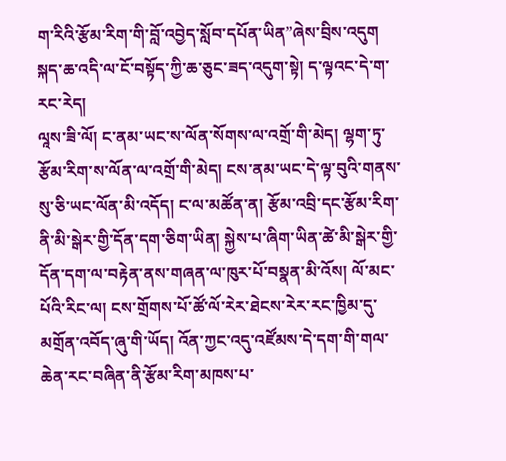ག་རིའི་རྩོམ་རིག་གི་བློ་འབྱེད་སློབ་དཔོན་ཡིན”ཞེས་བྲིས་འདུག སྐད་ཆ་འདི་ལ་ངོ་བསྟོད་ཀྱི་ཆ་ཅུང་ཟད་འདུག་སྟེ། ད་ལྟའང་དེ་ག་རང་རེད།
ལཱས་ཟི་ལོ། ང་ནམ་ཡང་ས་ལོན་སོགས་ལ་འགྲོ་གི་མེད། ལྷག་ཏུ་རྩོམ་རིག་ས་ལོན་ལ་འགྲོ་གི་མེད། ངས་ནམ་ཡང་དེ་ལྟ་བུའི་གནས་སུ་ཅི་ཡང་ལོན་མི་འདོད། ང་ལ་མཚོན་ན། རྩོམ་འབྲི་དང་རྩོམ་རིག་ནི་མི་སྒེར་གྱི་དོན་དག་ཅིག་ཡིན། སྐྱེས་པ་ཞིག་ཡིན་ཚེ་མི་སྒེར་གྱི་དོན་དག་ལ་བརྟེན་ནས་གཞན་ལ་ཁུར་པོ་བསྣན་མི་འོས། ལོ་མང་པོའི་རིང་ལ། ངས་གྲོགས་པོ་ཚོ་ལོ་རེར་ཐེངས་རེར་རང་ཁྱིམ་དུ་མགྲོན་འབོད་ཞུ་གི་ཡོད། འོན་ཀྱང་འདུ་འཛོམས་དེ་དག་གི་གལ་ཆེན་རང་བཞིན་ནི་རྩོམ་རིག་མཁས་པ་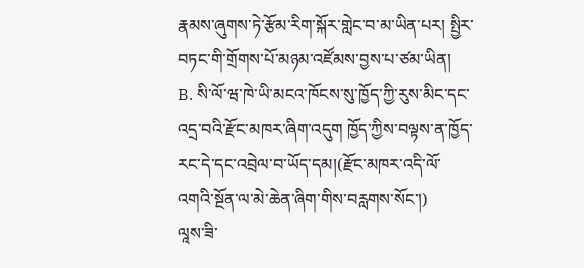རྣམས་ཞུགས་ཏེ་རྩོམ་རིག་སྐོར་གླེང་བ་མ་ཡིན་པར། སྤྱིར་བཏང་གི་གྲོགས་པོ་མཉམ་འཛོམས་བྱས་པ་ཙམ་ཡིན།
B. སི་ལོ་ཝ་ཁེ་ཡི་མངའ་ཁོངས་སུ་ཁྱོད་ཀྱི་རུས་མིང་དང་འདྲ་བའི་རྫོང་མཁར་ཞིག་འདུག ཁྱོད་ཀྱིས་བལྟས་ན་ཁྱོད་རང་དེ་དང་འབྲེལ་བ་ཡོད་དམ།(རྫོང་མཁར་འདི་ལོ་འགའི་སྔོན་ལ་མེ་ཆེན་ཞིག་གིས་བརླགས་སོང་།)
ལཱས་ཟི་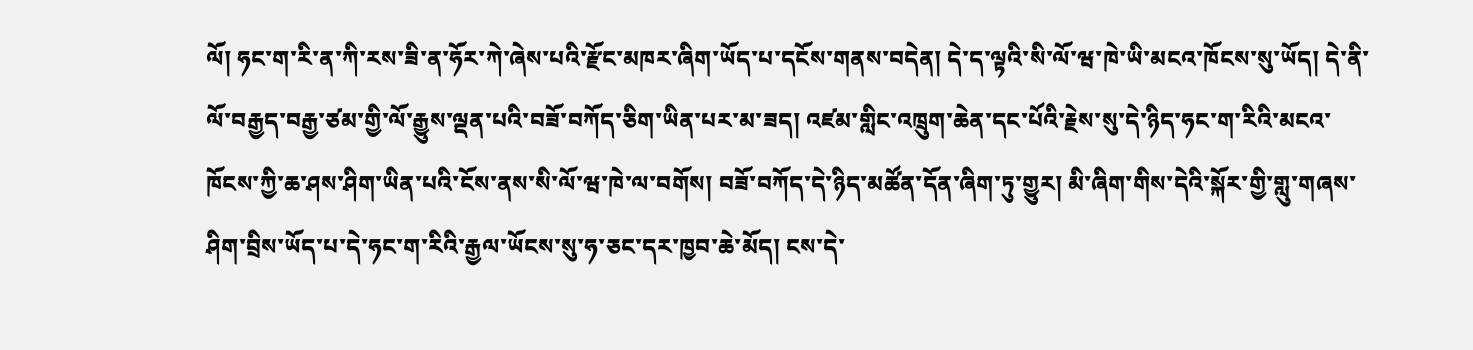ལོ། ཧང་ག་རི་ན་ཀི་རས་ཟི་ན་ཧོར་ཀེ་ཞེས་པའི་རྫོང་མཁར་ཞིག་ཡོད་པ་དངོས་གནས་བདེན། དེ་ད་ལྟའི་སི་ལོ་ཝ་ཁེ་ཡི་མངའ་ཁོངས་སུ་ཡོད། དེ་ནི་ལོ་བརྒྱད་བརྒྱ་ཙམ་གྱི་ལོ་རྒྱུས་ལྡན་པའི་བཟོ་བཀོད་ཅིག་ཡིན་པར་མ་ཟད། འཛམ་གླིང་འཁྲུག་ཆེན་དང་པོའི་རྗེས་སུ་དེ་ཉིད་ཧང་ག་རིའི་མངའ་ཁོངས་ཀྱི་ཆ་ཤས་ཤིག་ཡིན་པའི་ངོས་ནས་སི་ལོ་ཝ་ཁེ་ལ་བགོས། བཟོ་བཀོད་དེ་ཉིད་མཚོན་དོན་ཞིག་ཏུ་གྱུར། མི་ཞིག་གིས་དེའི་སྐོར་གྱི་གླུ་གཞས་ཤིག་བྲིས་ཡོད་པ་དེ་ཧང་ག་རིའི་རྒྱལ་ཡོངས་སུ་ཧ་ཅང་དར་ཁྱབ་ཆེ་མོད། ངས་དེ་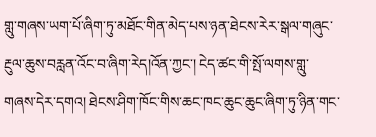གླུ་གཞས་ཡག་པོ་ཞིག་ཏུ་མཐོང་གིན་མེད་པས་ཉན་ཐེངས་རེར་སྒལ་གཞུང་རྔུལ་ཆུས་བརླན་འོང་བ་ཞིག་རེད།འོན་ཀྱང་། ངེད་ཚང་གི་སྤོ་ལགས་གླུ་གཞས་དེར་དགའ། ཐེངས་ཤིག་ཁོང་གིས་ཆང་ཁང་ཆུང་ཆུང་ཞིག་ཏུ་ཉིན་གང་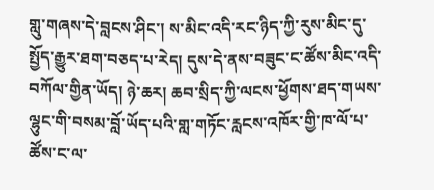གླུ་གཞས་དེ་བླངས་ཤིང་། ས་མིང་འདི་རང་ཉིད་ཀྱི་རུས་མིང་དུ་སྤྱོད་རྒྱུར་ཐག་བཅད་པ་རེད། དུས་དེ་ནས་བཟུང་ང་ཚོས་མིང་འདི་བཀོལ་གྱིན་ཡོད། ཉེ་ཆར། ཆབ་སྲིད་ཀྱི་ལངས་ཕྱོགས་ཐད་གཡས་ལྷུང་གི་བསམ་བློ་ཡོད་པའི་གླ་གཏོང་རླངས་འཁོར་གྱི་ཁ་ལོ་པ་ཚོས་ང་ལ་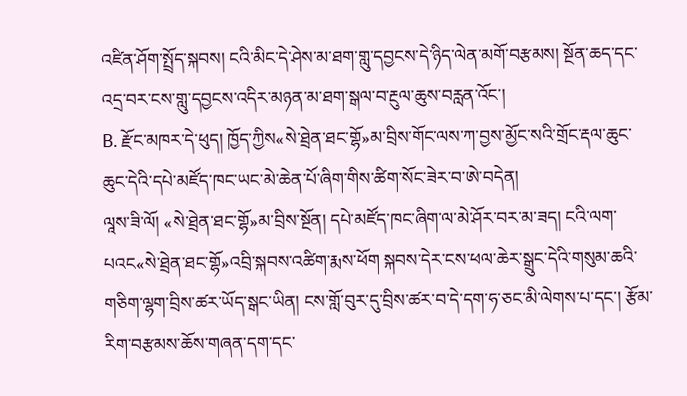འཛིན་ཤོག་སྤྲོད་སྐབས། ངའི་མིང་དེ་ཤེས་མ་ཐག་གླུ་དབྱངས་དེ་ཉིད་ལེན་མགོ་བརྩམས། སྔོན་ཆད་དང་འདྲ་བར་ངས་གླུ་དབྱངས་འདིར་མཉན་མ་ཐག་སྒལ་བ་རྔུལ་ཆུས་བརླན་འོང་།
B. རྫོང་མཁར་དེ་ཕུད། ཁྱོད་ཀྱིས«སེ་ཐྲེན་ཐང་གྷོ»མ་བྲིས་གོང་ལས་ཀ་བྱས་མྱོང་སའི་གྲོང་རྡལ་ཆུང་ཆུང་དེའི་དཔེ་མཛོད་ཁང་ཡང་མེ་ཆེན་པོ་ཞིག་གིས་ཚིག་སོང་ཟེར་བ་ཨེ་བདེན།
ལཱས་ཟི་ལོ། «སེ་ཐྲེན་ཐང་གྷོ»མ་བྲིས་སྔོན། དཔེ་མཛོད་ཁང་ཞིག་ལ་མེ་ཤོར་བར་མ་ཟད། ངའི་ལག་པའང«སེ་ཐྲེན་ཐང་གྷོ»འབྲི་སྐབས་འཚིག་རྨས་ཕོག སྐབས་དེར་ངས་ཕལ་ཆེར་སྒྲུང་དེའི་གསུམ་ཆའི་གཅིག་ལྷག་བྲིས་ཚར་ཡོད་སྒང་ཡིན། ངས་གློ་བུར་དུ་བྲིས་ཚར་བ་དེ་དག་ཧ་ཅང་མི་ལེགས་པ་དང་། རྩོམ་རིག་བརྩམས་ཆོས་གཞན་དག་དང་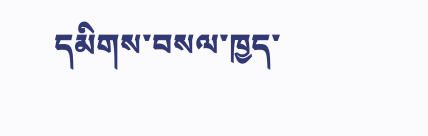དམིགས་བསལ་ཁྱད་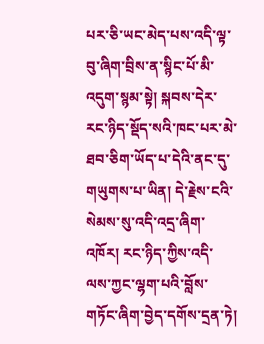པར་ཅི་ཡང་མེད་པས་འདི་ལྟ་བུ་ཞིག་བྲིས་ན་སྙིང་པོ་མི་འདུག་སྙམ་སྟེ། སྐབས་དེར་རང་ཉིད་སྡོད་སའི་ཁང་པར་མེ་ཐབ་ཅིག་ཡོད་པ་དེའི་ནང་དུ་གཡུགས་པ་ཡིན། དེ་རྗེས་ངའི་སེམས་སུ་འདི་འདྲ་ཞིག་འཁོར། རང་ཉིད་ཀྱིས་འདི་ལས་ཀྱང་ལྷག་པའི་བློས་གཏོང་ཞིག་བྱེད་དགོས་དྲན་ཏེ།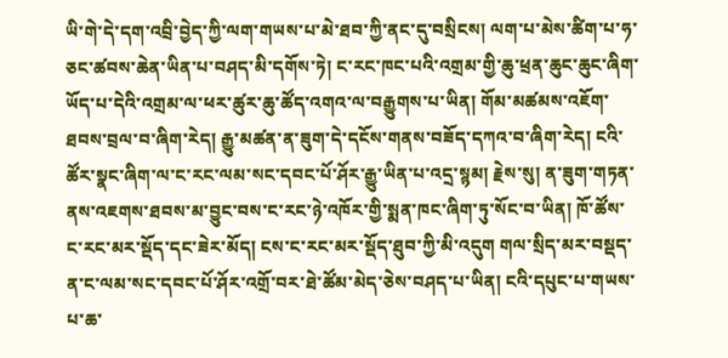ཡི་གེ་དེ་དག་འབྲི་བྱེད་ཀྱི་ལག་གཡས་པ་མེ་ཐབ་ཀྱི་ནང་དུ་བསྲིངས། ལག་པ་མེས་ཚིག་པ་ཧ་ཅང་ཚབས་ཆེན་ཡིན་པ་བཤད་མི་དགོས་ཏེ། ང་རང་ཁང་པའི་འགྲམ་གྱི་ཆུ་ཕྲན་ཆུང་ཆུང་ཞིག་ཡོད་པ་དེའི་འགྲམ་ལ་ཕར་ཚུར་ཆུ་ཚོད་འགའ་ལ་བརྒྱུགས་པ་ཡིན། གོམ་མཚམས་འཇོག་ཐབས་བྲལ་བ་ཞིག་རེད། རྒྱུ་མཚན་ན་ཟུག་དེ་དངོས་གནས་བཟོད་དཀའ་བ་ཞིག་རེད། ངའི་ཚོར་སྣང་ཞིག་ལ་ང་རང་ལམ་སང་དབང་པོ་ཤོར་རྒྱུ་ཡིན་པ་འདྲ་སྙམ། རྗེས་སུ། ན་ཟུག་གཏན་ནས་འཇགས་ཐབས་མ་བྱུང་བས་ང་རང་ཉེ་འཁོར་གྱི་སྨན་ཁང་ཞིག་ཏུ་སོང་བ་ཡིན། ཁོ་ཚོས་ང་རང་མར་སྡོད་དང་ཟེར་མོད། ངས་ང་རང་མར་སྡོད་ཐུབ་ཀྱི་མི་འདུག གལ་སྲིད་མར་བསྡད་ན་ང་ལམ་སང་དབང་པོ་ཤོར་འགྲོ་བར་ཐེ་ཚོམ་མེད་ཅེས་བཤད་པ་ཡིན། ངའི་དཔུང་པ་གཡས་པ་ཆ་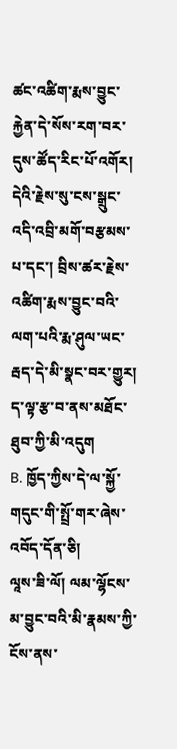ཚང་འཚིག་རྨས་བྱུང་རྐྱེན་དེ་སོས་རག་བར་དུས་ཚོད་རིང་པོ་འགོར། དེའི་རྗེས་སུ་ངས་སྒྲུང་འདི་འབྲི་མགོ་བརྩམས་པ་དང་། བྲིས་ཚར་རྗེས་འཚིག་རྨས་བྱུང་བའི་ལག་པའི་རྨ་ཤུལ་ཡང་རྦད་དེ་མི་སྣང་བར་གྱུར། ད་ལྟ་རྩ་བ་ནས་མཐོང་ཐུབ་ཀྱི་མི་འདུག
B. ཁྱོད་ཀྱིས་དེ་ལ་སྐྱོ་གདུང་གི་སྤྲོ་གར་ཞེས་འབོད་དོན་ཅི།
ལཱས་ཟི་ལོ། ལམ་ལྷོངས་མ་བྱུང་བའི་མི་རྣམས་ཀྱི་ངོས་ནས་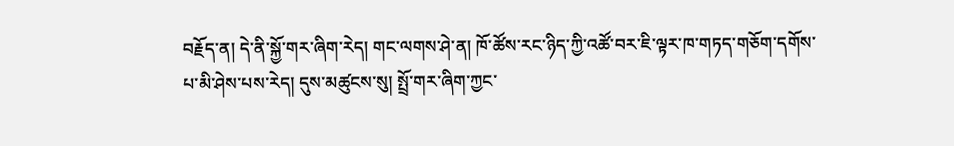བརྗོད་ན། དེ་ནི་སྐྱོ་གར་ཞིག་རེད། གང་ལགས་ཤེ་ན། ཁོ་ཚོས་རང་ཉིད་ཀྱི་འཚོ་བར་ཇི་ལྟར་ཁ་གཏད་གཅོག་དགོས་པ་མི་ཤེས་པས་རེད། དུས་མཚུངས་སུ། སྤྲོ་གར་ཞིག་ཀྱང་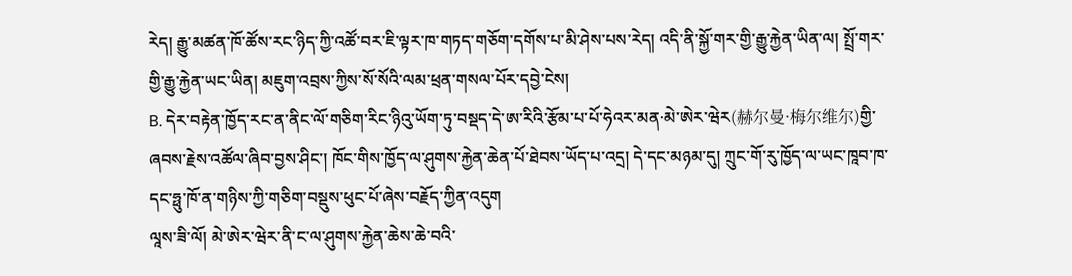རེད། རྒྱུ་མཚན་ཁོ་ཚོས་རང་ཉིད་ཀྱི་འཚོ་བར་ཇི་ལྟར་ཁ་གཏད་གཅོག་དགོས་པ་མི་ཤེས་པས་རེད། འདི་ནི་སྐྱོ་གར་གྱི་རྒྱུ་རྐྱེན་ཡིན་ལ། སྤྲོ་གར་གྱི་རྒྱུ་རྐྱེན་ཡང་ཡིན། མཇུག་འབྲས་ཀྱིས་སོ་སོའི་ལམ་ཕྲན་གསལ་པོར་དབྱེ་ངེས།
B. དེར་བརྟེན་ཁྱོད་རང་ན་ནིང་ལོ་གཅིག་རིང་ཉིའུ་ཡོག་ཏུ་བསྡད་དེ་ཨ་རིའི་རྩོམ་པ་པོ་ཧེའར་མན·མེ་ཨེར་ཝེར(赫尔曼·梅尔维尔)གྱི་ཞབས་རྗེས་འཚོལ་ཞིབ་བྱས་ཤིང་། ཁོང་གིས་ཁྱོད་ལ་ཤུགས་རྐྱེན་ཆེན་པོ་ཐེབས་ཡོད་པ་འདྲ། དེ་དང་མཉམ་དུ། ཀྲུང་གོ་རུ་ཁྱོད་ལ་ཡང་ཁཱབ་ཁ་དང་ཧྥུ་ཁོ་ན་གཉིས་ཀྱི་གཅིག་བསྡུས་ཕུང་པོ་ཞེས་བརྗོད་ཀྱིན་འདུག
ལཱས་ཟི་ལོ། མེ་ཨེར་ཝེར་ནི་ང་ལ་ཤུགས་རྐྱེན་ཆེས་ཆེ་བའི་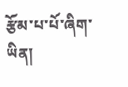རྩོམ་པ་པོ་ཞིག་ཡིན།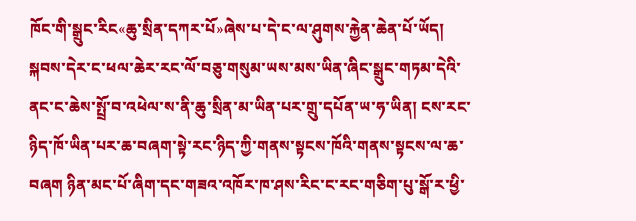ཁོང་གི་སྒྲུང་རིང«ཆུ་སྲིན་དཀར་པོ»ཞེས་པ་དེ་ང་ལ་ཤུགས་རྐྱེན་ཆེན་པོ་ཡོད། སྐབས་དེར་ང་ཕལ་ཆེར་རང་ལོ་བཅུ་གསུམ་ཡས་མས་ཡིན་ཞིང་སྒྲུང་གཏམ་དེའི་ནང་ང་ཆེས་སྤྲོ་བ་འཕེལ་ས་ནི་ཆུ་སྲིན་མ་ཡིན་པར་གྲུ་དཔོན་ཡ་ཧ་ཡིན། ངས་རང་ཉིད་ཁོ་ཡིན་པར་ཆ་བཞག་སྟེ་རང་ཉིད་ཀྱི་གནས་སྟངས་ཁོའི་གནས་སྟངས་ལ་ཆ་བཞག ཉིན་མང་པོ་ཞིག་དང་གཟའ་འཁོར་ཁ་ཤས་རིང་ང་རང་གཅིག་པུ་སྒོ་ར་ཕྱི་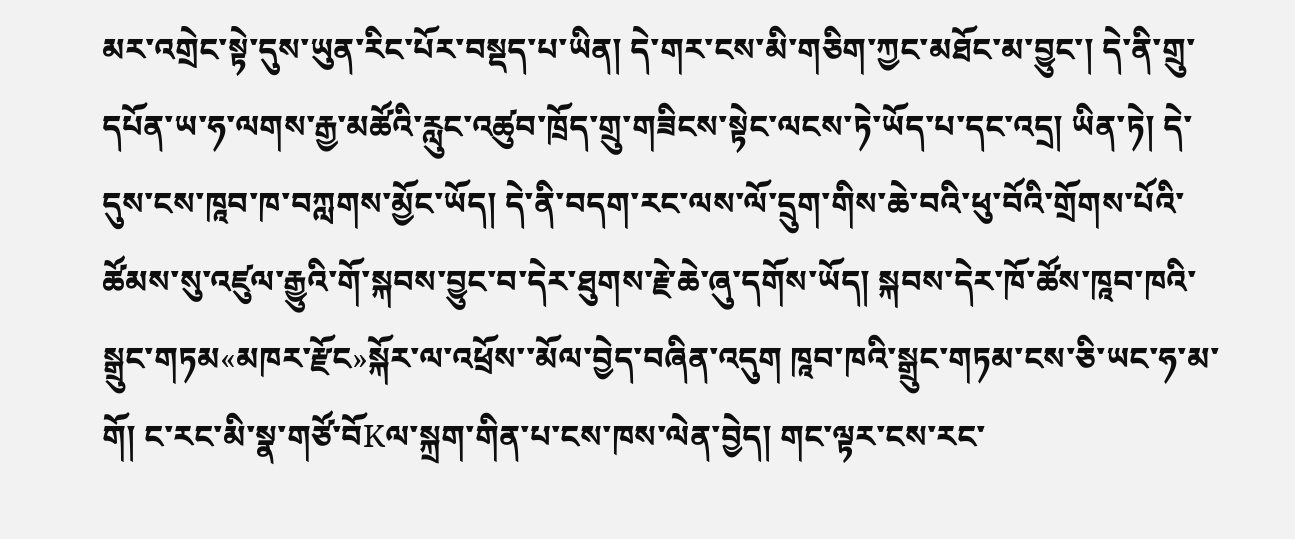མར་འགྲེང་སྟེ་དུས་ཡུན་རིང་པོར་བསྡད་པ་ཡིན། དེ་གར་ངས་མི་གཅིག་ཀྱང་མཐོང་མ་བྱུང་། དེ་ནི་གྲུ་དཔོན་ཡ་ཧ་ལགས་རྒྱ་མཚོའི་རླུང་འཚུབ་ཁྲོད་གྲུ་གཟིངས་སྟེང་ལངས་ཏེ་ཡོད་པ་དང་འདྲ། ཡིན་ཏེ། དེ་དུས་ངས་ཁཱབ་ཁ་བཀླགས་མྱོང་ཡོད། དེ་ནི་བདག་རང་ལས་ལོ་དྲུག་གིས་ཆེ་བའི་ཕུ་བོའི་གྲོགས་པོའི་ཚོམས་སུ་འཛུལ་རྒྱུའི་གོ་སྐབས་བྱུང་བ་དེར་ཐུགས་རྗེ་ཆེ་ཞུ་དགོས་ཡོད། སྐབས་དེར་ཁོ་ཚོས་ཁཱབ་ཁའི་སྒྲུང་གཏམ«མཁར་རྫོང»སྐོར་ལ་འཕྲོས་་མོལ་བྱེད་བཞིན་འདུག ཁཱབ་ཁའི་སྒྲུང་གཏམ་ངས་ཅི་ཡང་ཧ་མ་གོ། ང་རང་མི་སྣ་གཙོ་བོKལ་སྐྲག་གིན་པ་ངས་ཁས་ལེན་བྱེད། གང་ལྟར་ངས་རང་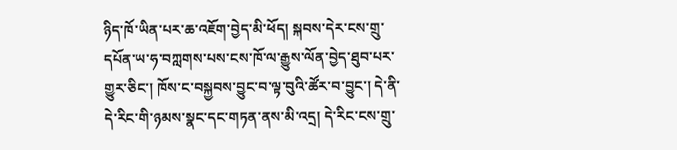ཉིད་ཁོ་ཡིན་པར་ཆ་འཇོག་བྱེད་མི་ཕོད། སྐབས་དེར་ངས་གྲུ་དཔོན་ཡ་ཧ་བཀླགས་པས་ངས་ཁོ་ལ་རྒྱུས་ལོན་བྱེད་ཐུབ་པར་གྱུར་ཅིང་། ཁོས་ང་བསྐྱབས་བྱུང་བ་ལྟ་བུའི་ཚོར་བ་བྱུང་། དེ་ནི་དེ་རིང་གི་ཉམས་སྣང་དང་གཏན་ནས་མི་འདྲ། དེ་རིང་ངས་གྲུ་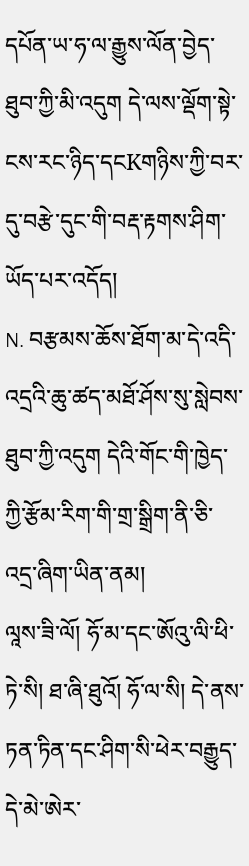དཔོན་ཡ་ཧ་ལ་རྒྱུས་ལོན་བྱེད་ཐུབ་ཀྱི་མི་འདུག དེ་ལས་ལྡོག་སྟེ་ངས་རང་ཉིད་དངKགཉིས་ཀྱི་བར་དུ་བརྩེ་དུང་གི་བརྡ་རྟགས་ཤིག་ཡོད་པར་འདོད།
N. བརྩམས་ཆོས་ཐོག་མ་དེ་འདི་འདྲའི་ཆུ་ཚད་མཐོ་ཤོས་སུ་སླེབས་ཐུབ་ཀྱི་འདུག དེའི་གོང་གི་ཁྱེད་ཀྱི་རྩོམ་རིག་གི་གྲ་སྒྲིག་ནི་ཅི་འདྲ་ཞིག་ཡིན་ནམ།
ལཱས་ཟི་ལོ། ཧོ་མ་དང་ཨོའུ་ལི་ཕི་ཏེ་སི། ཐ་ཞི་ཐུའོ། ཧོ་ལ་སི། དེ་ནས་ཏན་ཏིན་དང་ཤིག་སི་ཕེར་བརྒྱུད་དེ་མེ་ཨེར་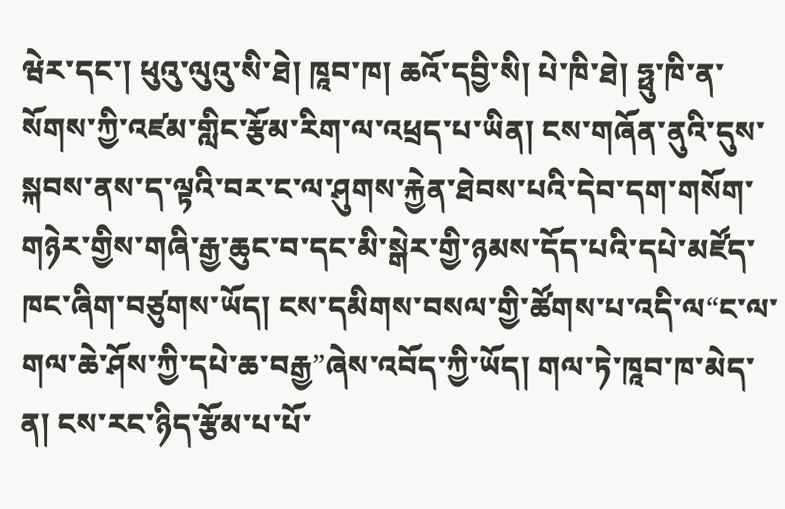ཝེར་དང་། ཕུའུ་ལུའུ་སི་ཐེ། ཁཱབ་ཁ། ཆའོ་དབྱི་སི། པེ་ཁི་ཐེ། ཧྥུ་ཁི་ན་སོགས་ཀྱི་འཛམ་གླིང་རྩོམ་རིག་ལ་འཕྲད་པ་ཡིན། ངས་གཞོན་ནུའི་དུས་སྐབས་ནས་ད་ལྟའི་བར་ང་ལ་ཤུགས་རྐྱེན་ཐེབས་པའི་དེབ་དག་གསོག་གཉེར་གྱིས་གཞི་རྒྱ་ཆུང་བ་དང་མི་སྒེར་གྱི་ཉམས་དོད་པའི་དཔེ་མཛོད་ཁང་ཞིག་བཙུགས་ཡོད། ངས་དམིགས་བསལ་གྱི་ཚོགས་པ་འདི་ལ“ང་ལ་གལ་ཆེ་ཤོས་ཀྱི་དཔེ་ཆ་བརྒྱ”ཞེས་འབོད་ཀྱི་ཡོད། གལ་ཏེ་ཁཱབ་ཁ་མེད་ན། ངས་རང་ཉིད་རྩོམ་པ་པོ་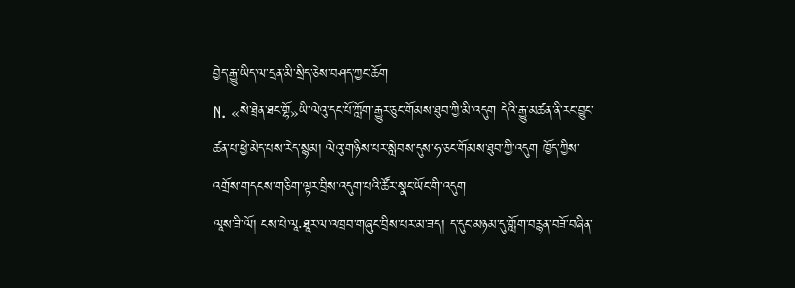བྱེད་རྒྱུ་ཡིད་ལ་དྲན་མི་སྲིད་ཅེས་བཤད་ཀྱང་ཆོག
N. «སེ་ཐྲེན་ཐང་གྷོ»ཡི་ལེའུ་དང་པོ་ཀློག་རྒྱུར་ཅུང་གོམས་ཐུབ་ཀྱི་མི་འདུག དེའི་རྒྱུ་མཚན་ནི་རང་བྱུང་ཚན་པ་ཕྱེ་མེད་པས་རེད་སྙམ། ལེའུ་གཉིས་པར་སླེབས་དུས་ཧ་ཅང་གོམས་ཐུབ་ཀྱི་འདུག ཁྱོད་ཀྱིས་འགྲོས་གདངས་གཅིག་ལྟར་བྲིས་འདུག་པའི་ཚོར་སྣང་ཡོང་གི་འདུག
ལཱས་ཟི་ལོ། ངས་པེ་ལཱ·ཐཱར་ལ་འཁྲབ་གཞུང་བྲིས་པར་མ་ཟད། ད་དུང་མཉམ་དུ་གློག་བརྙན་བཟོ་བཞིན་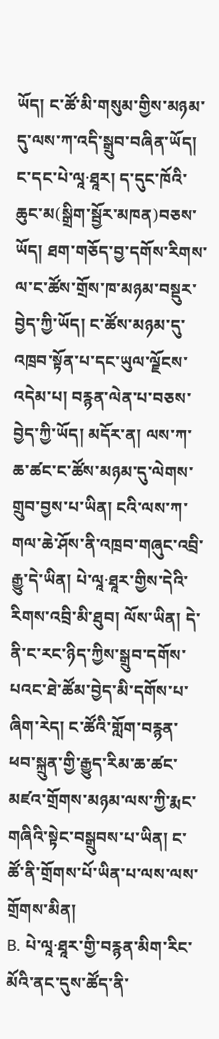ཡོད། ང་ཚོ་མི་གསུམ་གྱིས་མཉམ་དུ་ལས་ཀ་འདི་སྒྲུབ་བཞིན་ཡོད། ང་དང་པེ་ལཱ·ཐཱར། ད་དུང་ཁོའི་ཆུང་མ(སྒྲིག་སྦྱོར་མཁན)བཅས་ཡོད། ཐག་གཅོད་བྱ་དགོས་རིགས་ལ་ང་ཚོས་གྲོས་ཁ་མཉམ་བསྡུར་བྱེད་ཀྱི་ཡོད། ང་ཚོས་མཉམ་དུ་འཁྲབ་སྟོན་པ་དང་ཡུལ་ལྗོངས་འདེམ་པ། བརྙན་ལེན་པ་བཅས་བྱེད་ཀྱི་ཡོད། མདོར་ན། ལས་ཀ་ཆ་ཚང་ང་ཚོས་མཉམ་དུ་ལེགས་གྲུབ་བྱས་པ་ཡིན། ངའི་ལས་ཀ་གལ་ཆེ་ཤོས་ནི་འཁྲབ་གཞུང་འབྲི་རྒྱུ་དེ་ཡིན། པེ་ལཱ·ཐཱར་གྱིས་དེའི་རིགས་འབྲི་མི་ཐུབ། ལོས་ཡིན། དེ་ནི་ང་རང་ཉིད་ཀྱིས་སྒྲུབ་དགོས་པའང་ཐེ་ཚོམ་བྱེད་མི་དགོས་པ་ཞིག་རེད། ང་ཚོའི་གློག་བརྙན་ཕབ་སྐྲུན་གྱི་རྒྱུད་རིམ་ཆ་ཚང་མཛའ་གྲོགས་མཉམ་ལས་ཀྱི་རྨང་གཞིའི་སྟེང་བསྒྲུབས་པ་ཡིན། ང་ཚོ་ནི་གྲོགས་པོ་ཡིན་པ་ལས་ལས་གྲོགས་མིན།
B. པེ་ལཱ·ཐཱར་གྱི་བརྙན་མིག་རིང་མོའི་ནང་དུས་ཚོད་ནི་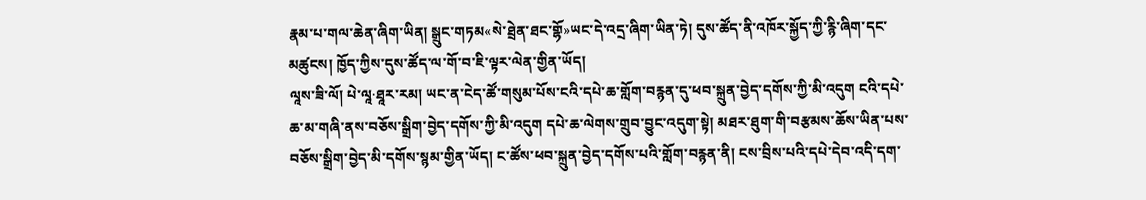རྣམ་པ་གལ་ཆེན་ཞིག་ཡིན། སྒྲུང་གཏམ«སེ་ཐྲེན་ཐང་གྷོ»ཡང་དེ་འདྲ་ཞིག་ཡིན་ཏེ། དུས་ཚོད་ནི་འཁོར་སྐྱོད་ཀྱི་རྙི་ཞིག་དང་མཚུངས། ཁྱོད་ཀྱིས་དུས་ཚོད་ལ་གོ་བ་ཇི་ལྟར་ལེན་གྱིན་ཡོད།
ལཱས་ཟི་ལོ། པེ་ལཱ·ཐཱར་རམ། ཡང་ན་ངེད་ཚོ་གསུམ་པོས་ངའི་དཔེ་ཆ་གློག་བརྙན་དུ་ཕབ་སྐྲུན་བྱེད་དགོས་ཀྱི་མི་འདུག ངའི་དཔེ་ཆ་མ་གཞི་ནས་བཅོས་སྒྲིག་བྱེད་དགོས་ཀྱི་མི་འདུག དཔེ་ཆ་ལེགས་གྲུབ་བྱུང་འདུག་སྟེ། མཐར་ཐུག་གི་བརྩམས་ཆོས་ཡིན་པས་བཅོས་སྒྲིག་བྱེད་མི་དགོས་སྙམ་གྱིན་ཡོད། ང་ཚོས་ཕབ་སྐྲུན་བྱེད་དགོས་པའི་གློག་བརྙན་ནི། ངས་བྲིས་པའི་དཔེ་དེབ་འདི་དག་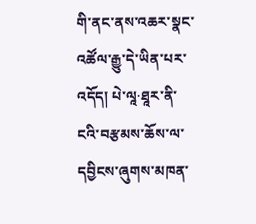གི་ནང་ནས་འཆར་སྣང་འཚོལ་རྒྱུ་དེ་ཡིན་པར་འདོད། པེ་ལཱ·ཐཱར་ནི་ངའི་བརྩམས་ཆོས་ལ་དབྱིངས་ཞུགས་མཁན་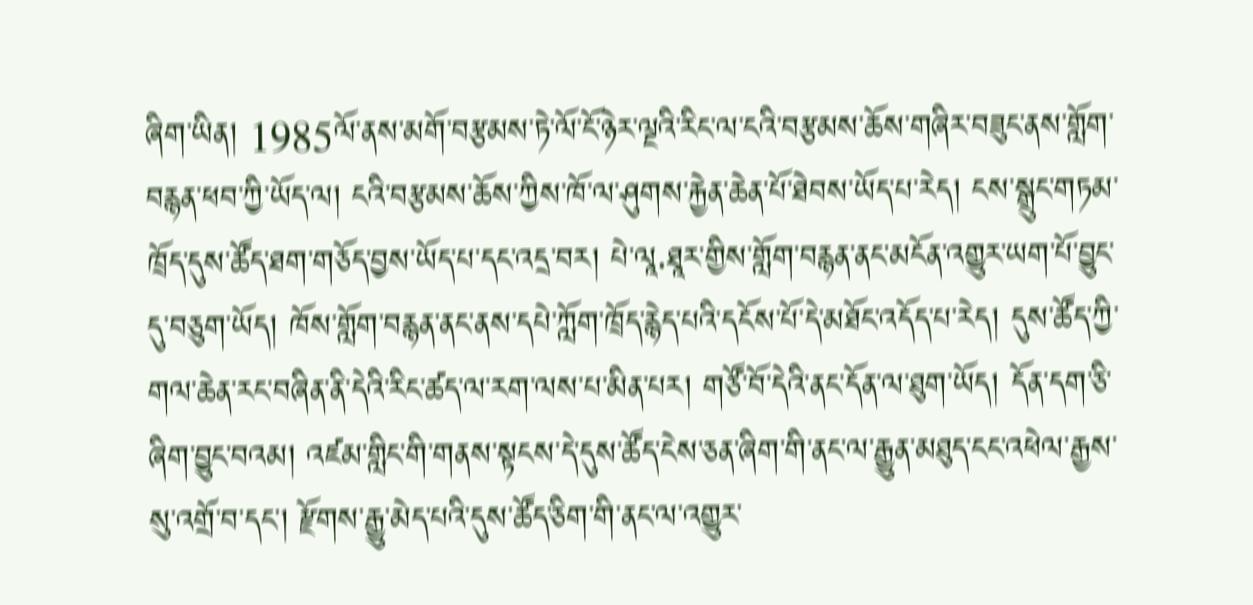ཞིག་ཡིན། 1985ལོ་ནས་མགོ་བརྩམས་ཏེ་ལོ་ངོ་ཉེར་ལྔའི་རིང་ལ་ངའི་བརྩམས་ཆོས་གཞིར་བཟུང་ནས་གློག་བརྙན་ཕབ་ཀྱི་ཡོད་ལ། ངའི་བརྩམས་ཆོས་ཀྱིས་ཁོ་ལ་ཤུགས་རྐྱེན་ཆེན་པོ་ཐེབས་ཡོད་པ་རེད། ངས་སྒྲུང་གཏམ་ཁྲོད་དུས་ཚོད་ཐག་གཅོད་བྱས་ཡོད་པ་དང་འདྲ་བར། པེ་ལཱ·ཐཱར་གྱིས་གློག་བརྙན་ནང་མངོན་འགྱུར་ཡག་པོ་བྱུང་དུ་བཅུག་ཡོད། ཁོས་གློག་བརྙན་ནང་ནས་དཔེ་ཀློག་ཁྲོད་རྙེད་པའི་དངོས་པོ་དེ་མཐོང་འདོད་པ་རེད། དུས་ཚོད་ཀྱི་གལ་ཆེན་རང་བཞིན་ནི་དེའི་རིང་ཚད་ལ་རག་ལས་པ་མིན་པར། གཙོ་བོ་དེའི་ནང་དོན་ལ་ཐུག་ཡོད། དོན་དག་ཅི་ཞིག་བྱུང་བའམ། འཛམ་གླིང་གི་གནས་སྟངས་དེ་དུས་ཚོད་ངེས་ཅན་ཞིག་གི་ནང་ལ་རྒྱུན་མཐུད་ངང་འཕེལ་རྒྱས་སུ་འགྲོ་བ་དང་། རྫོགས་རྒྱུ་མེད་པའི་དུས་ཚོད་ཅིག་གི་ནང་ལ་འགྱུར་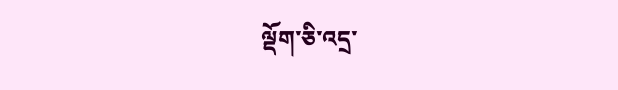ལྡོག་ཅི་འདྲ་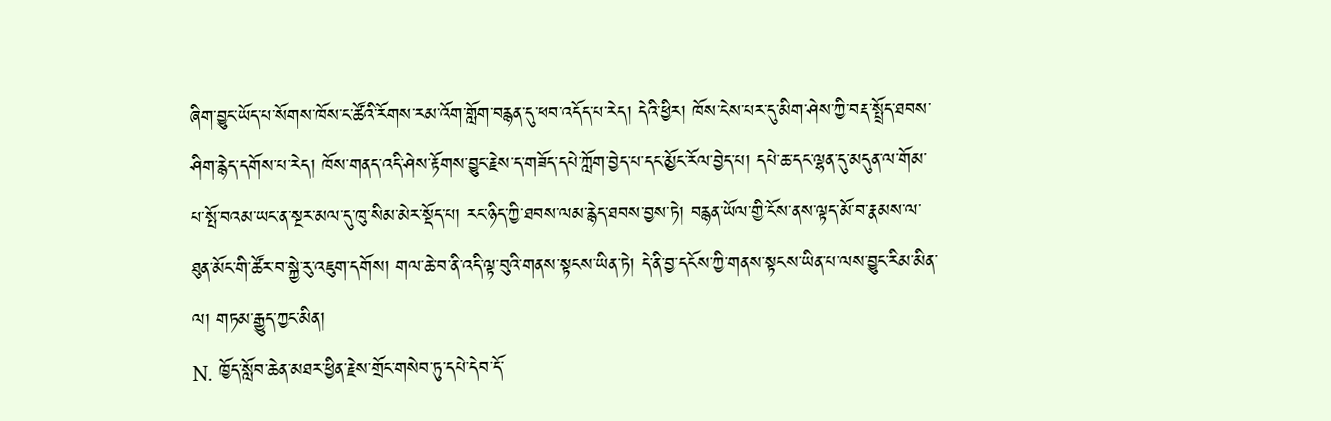ཞིག་བྱུང་ཡོད་པ་སོགས་ཁོས་ང་ཚོའི་རོགས་རམ་འོག་གློག་བརྙན་དུ་ཕབ་འདོད་པ་རེད། དེའི་ཕྱིར། ཁོས་ངེས་པར་དུ་མིག་ཤེས་ཀྱི་བརྡ་སྤྲོད་ཐབས་ཤིག་རྙེད་དགོས་པ་རེད། ཁོས་གནད་འདི་ཤེས་རྟོགས་བྱུང་རྗེས་ད་གཟོད་དཔེ་ཀློག་བྱེད་པ་དང་མྱོང་རོལ་བྱེད་པ། དཔེ་ཆ་དང་ལྷན་དུ་མདུན་ལ་གོམ་པ་སྤོ་བའམ་ཡང་ན་སྔར་མལ་དུ་ཁུ་སིམ་མེར་སྡོད་པ། རང་ཉིད་ཀྱི་ཐབས་ལམ་རྙེད་ཐབས་བྱས་ཏེ། བརྙན་ཡོལ་གྱི་ངོས་ནས་ལྟད་མོ་བ་རྣམས་ལ་ཐུན་མོང་གི་ཚོར་བ་སྐྱེ་རུ་འཇུག་དགོས། གལ་ཆེ་བ་ནི་འདི་ལྟ་བུའི་གནས་སྟངས་ཡིན་ཏེ། དེ་ནི་བྱ་དངོས་ཀྱི་གནས་སྟངས་ཡིན་པ་ལས་བྱུང་རིམ་མིན་ལ། གཏམ་རྒྱུད་ཀྱང་མིན།
N. ཁྱོད་སློབ་ཆེན་མཐར་ཕྱིན་རྗེས་གྲོང་གསེབ་ཏུ་དཔེ་དེབ་དོ་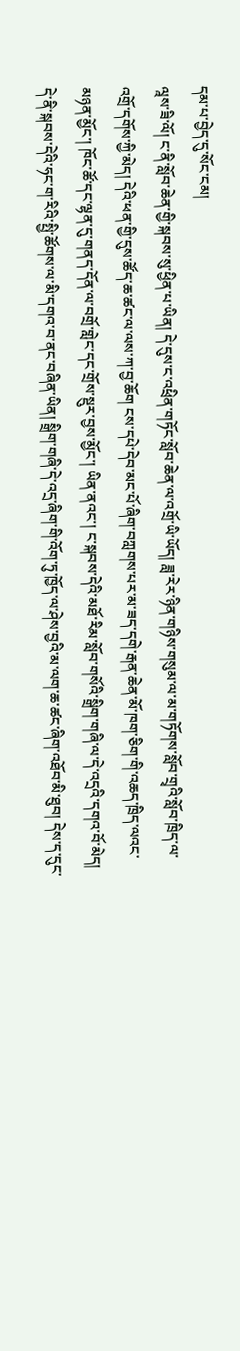དམ་པ་བྱེད་དུ་སོང་ངམ།
ལཱས་ཟི་ལོ། ང་ནི་སློབ་ཆེན་གྱི་སྐབས་སུ་ཕྱིན་པ་ཡིན། དེ་དུས་ང་འཕྲིན་གཏོང་སློབ་ཆེན་ལ་འགྲོ་ཡི་ཡོད། ཟླ་རེར་ཉིན་གཉིས་གསུམ་ལ་མ་གཏོགས་སློབ་གྲྭའི་སློབ་ཁྲིད་ལ་འགྲོ་དགོས་ཀྱི་མེད། དེའི་ཕན་གྱི་དུས་ཚོད་ཆ་ཚང་ལ་ལས་ཀ་བྱ་ཆོག ངས་དཔེ་དེབ་མང་པོ་ཞིག་བཀླགས་པར་མ་ཟད་དགེ་རྒན་ཆེན་མོ་ཁག་ཅིག་གི་འཆད་ཁྲིད་ལའང་མཉན་མྱོང་། ཁོང་ཚོ་དང་ལྷན་དུ་གནད་དོན་ལ་བགྲོ་གླེང་དང་གྲོས་སྡུར་བྱས་མྱོང་། ཡིན་ནའང་། ང་སྐབས་དེའི་མཐོ་རིམ་སློབ་གསོའི་སྒྲིག་གཞི་ལ་དེ་འདྲའི་དགའ་བོ་མེད། དེ་ནི་སྐབས་དེའི་ཧང་ག་རིའི་སྤྱི་ཚོགས་ལ་མི་དགའ་བ་ནང་བཞིན་ཡིན། སྒྲིག་གཞི་དེ་འདྲ་ཞིག་གི་འོག་ཏུ་ཁྱོད་ལ་ཤེས་བྱའི་མ་ལག་ཆ་ཚང་ཞིག་འཐོབ་མི་ཐུབ། དེས་ད་དུང་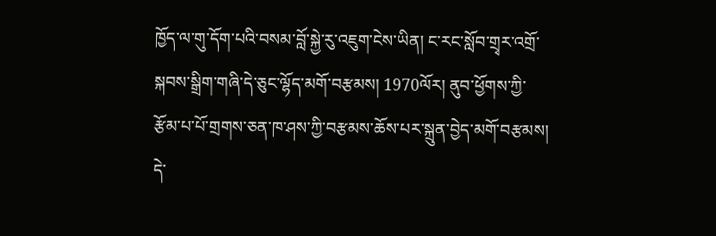ཁྱོད་ལ་གུ་དོག་པའི་བསམ་བློ་སྐྱེ་རུ་འཇུག་ངེས་ཡིན། ང་རང་སློབ་གྲྭར་འགྲོ་སྐབས་སྒྲིག་གཞི་དེ་ཅུང་ལྷོད་མགོ་བརྩམས། 1970ལོར། ནུབ་ཕྱོགས་ཀྱི་རྩོམ་པ་པོ་གྲགས་ཅན་ཁ་ཤས་ཀྱི་བརྩམས་ཆོས་པར་སྐྲུན་བྱེད་མགོ་བརྩམས། དེ་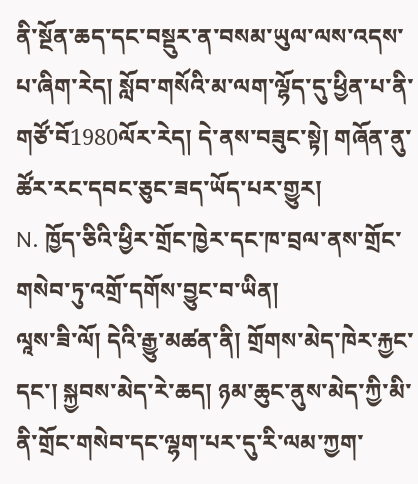ནི་སྔོན་ཆད་དང་བསྡུར་ན་བསམ་ཡུལ་ལས་འདས་པ་ཞིག་རེད། སློབ་གསོའི་མ་ལག་ལྷོད་དུ་ཕྱིན་པ་ནི་གཙོ་བོ1980ལོར་རེད། དེ་ནས་བཟུང་སྟེ། གཞོན་ནུ་ཚོར་རང་དབང་ཅུང་ཟད་ཡོད་པར་གྱུར།
N. ཁྱོད་ཅིའི་ཕྱིར་གྲོང་ཁྱེར་དང་ཁ་བྲལ་ནས་གྲོང་གསེབ་ཏུ་འགྲོ་དགོས་བྱུང་བ་ཡིན།
ལཱས་ཟི་ལོ། དེའི་རྒྱུ་མཚན་ནི། གྲོགས་མེད་ཁེར་རྐྱང་དང་། སྐྱབས་མེད་རེ་ཆད། ཉམ་ཆུང་ནུས་མེད་ཀྱི་མི་ནི་གྲོང་གསེབ་དང་ལྷག་པར་དུ་རི་ལམ་ཀྱག་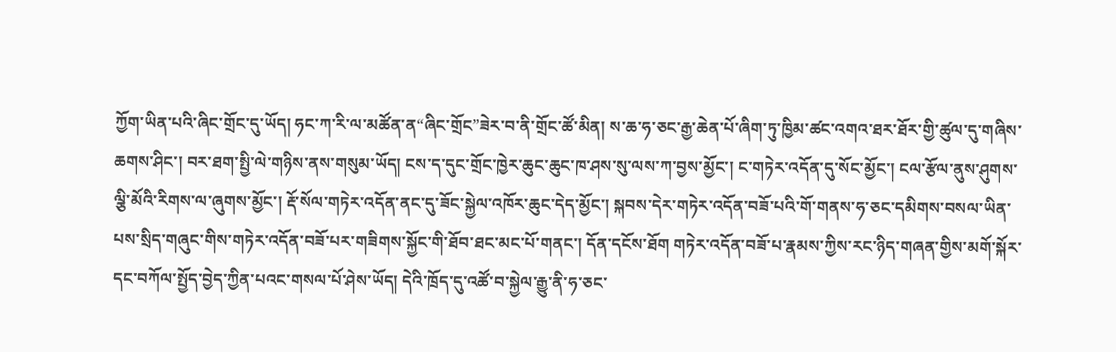ཀྱོག་ཡིན་པའི་ཞིང་གྲོང་དུ་ཡོད། ཧང་ཀ་རི་ལ་མཚོན་ན“ཞིང་གྲོང”ཟེར་བ་ནི་གྲོང་ཚོ་མིན། ས་ཆ་ཧ་ཅང་རྒྱ་ཆེན་པོ་ཞིག་ཏུ་ཁྱིམ་ཚང་འགའ་ཐར་ཐོར་གྱི་ཚུལ་དུ་གཞིས་ཆགས་ཤིང་། བར་ཐག་སྤྱི་ལེ་གཉིས་ནས་གསུམ་ཡོད། ངས་ད་དུང་གྲོང་ཁྱེར་ཆུང་ཆུང་ཁ་ཤས་སུ་ལས་ཀ་བྱས་མྱོང་། ང་གཏེར་འདོན་དུ་སོང་མྱོང་། ངལ་རྩོལ་ནུས་ཤུགས་ལྕི་མོའི་རིགས་ལ་ཞུགས་མྱོང་། རྡོ་སོལ་གཏེར་འདོན་ནང་དུ་ཟོང་སྐྱེལ་འཁོར་ཆུང་དེད་མྱོང་། སྐབས་དེར་གཏེར་འདོན་བཟོ་པའི་གོ་གནས་ཧ་ཅང་དམིགས་བསལ་ཡིན་པས་སྲིད་གཞུང་གིས་གཏེར་འདོན་བཟོ་པར་གཟིགས་སྐྱོང་གི་ཐོབ་ཐང་མང་པོ་གནང་། དོན་དངོས་ཐོག གཏེར་འདོན་བཟོ་པ་རྣམས་ཀྱིས་རང་ཉིད་གཞན་གྱིས་མགོ་སྐོར་དང་བཀོལ་སྤྱོད་བྱེད་ཀྱིན་པའང་གསལ་པོ་ཤེས་ཡོད། དེའི་ཁྲོད་དུ་འཚོ་བ་སྐྱེལ་རྒྱུ་ནི་ཧ་ཅང་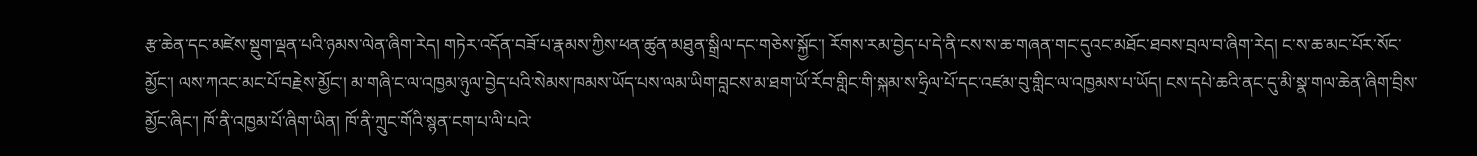རྩ་ཆེན་དང་མཛེས་སྡུག་ལྡན་པའི་ཉམས་ལེན་ཞིག་རེད། གཏེར་འདོན་བཟོ་པ་རྣམས་ཀྱིས་ཕན་ཚུན་མཐུན་སྒྲིལ་དང་གཅེས་སྐྱོང་། རོགས་རམ་བྱེད་པ་དེ་ནི་ངས་ས་ཆ་གཞན་གང་དུའང་མཐོང་ཐབས་བྲལ་བ་ཞིག་རེད། ང་ས་ཆ་མང་པོར་སོང་མྱོང་། ལས་ཀའང་མང་པོ་བརྗེས་མྱོང་། མ་གཞི་ང་ལ་འཁྱམ་ཉུལ་བྱེད་པའི་སེམས་ཁམས་ཡོད་པས་ལམ་ཡིག་བླངས་མ་ཐག་ཡོ་རོབ་གླིང་གི་སྐམ་ས་ཧྲིལ་པོ་དང་འཛམ་བུ་གླིང་ལ་འཁྱམས་པ་ཡོད། ངས་དཔེ་ཆའི་ནང་དུ་མི་སྣ་གལ་ཆེན་ཞིག་བྲིས་མྱོང་ཞིང་། ཁོ་ནི་འཁྱམ་པོ་ཞིག་ཡིན། ཁོ་ནི་ཀྲུང་གོའི་སྙན་ངག་པ་ལི་པའེ་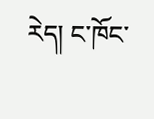རེད། ང་ཁོང་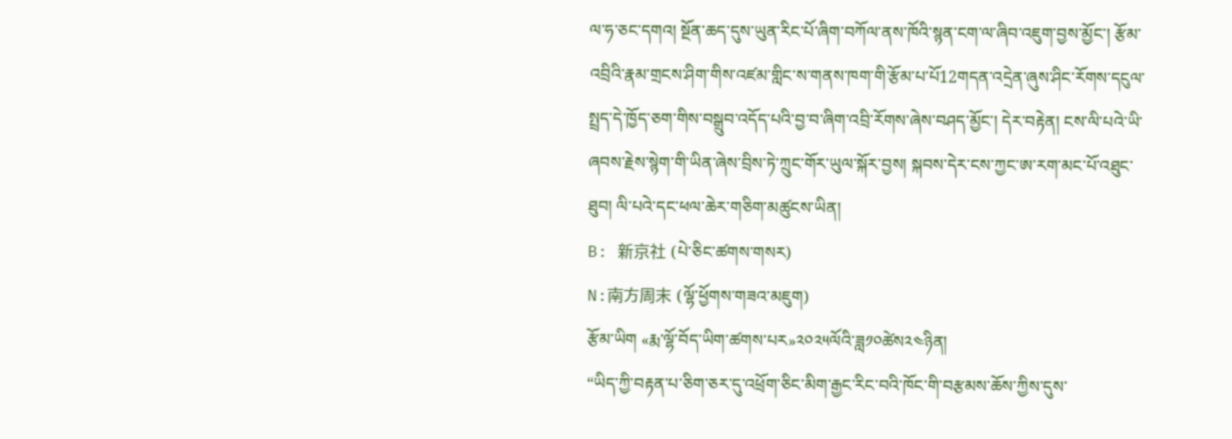ལ་ཧ་ཅང་དགའ། སྔོན་ཆད་དུས་ཡུན་རིང་པོ་ཞིག་བཀོལ་ནས་ཁོའི་སྙན་ངག་ལ་ཞིབ་འཇུག་བྱས་མྱོང་། རྩོམ་འབྲིའི་རྣམ་གྲངས་ཤིག་གིས་འཛམ་གླིང་ས་གནས་ཁག་གི་རྩོམ་པ་པོ12གདན་འདྲེན་ཞུས་ཤིང་རོགས་དངུལ་སྤྲད་དེ་ཁྱོད་ཅག་གིས་བསྒྲུབ་འདོད་པའི་བྱ་བ་ཞིག་འབྲི་རོགས་ཞེས་བཤད་མྱོང་། དེར་བརྟེན། ངས་ལི་པའེ་ཡི་ཞབས་རྗེས་སྙེག་གི་ཡིན་ཞེས་བྲིས་ཏེ་ཀྲུང་གོར་ཡུལ་སྐོར་བྱས། སྐབས་དེར་ངས་ཀྱང་ཨ་རག་མང་པོ་འཐུང་ཐུབ། ལི་པའེ་དང་ཕལ་ཆེར་གཅིག་མཚུངས་ཡིན།
B: 新京社 (པེ་ཅིང་ཚགས་གསར)
N:南方周末 (ལྷོ་ཕྱོགས་གཟའ་མཇུག)
རྩོམ་ཡིག «རྨ་ལྷོ་བོད་ཡིག་ཚགས་པར»༢༠༢༥ལོའི་ཟླ༡༠ཚེས༢༤ཉིན།
“ཡིད་ཀྱི་བརྟན་པ་ཅིག་ཅར་དུ་འཕྲོག་ཅིང་མིག་རྒྱང་རིང་བའི་ཁོང་གི་བརྩམས་ཆོས་ཀྱིས་དུས་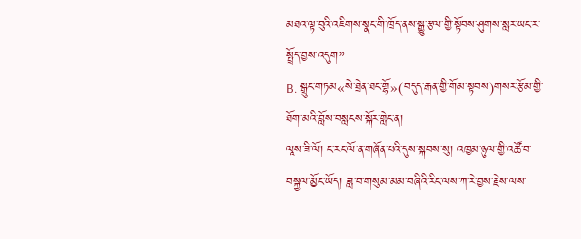མཐའ་ལྟ་བུའི་འཇིགས་སྣང་གི་ཁྲོད་ནས་སྒྱུ་རྩལ་གྱི་སྟོབས་ཤུགས་སླར་ཡང་ར་སྤྲོད་བྱས་འདུག”
B. སྒྲུང་གཏམ«སེ་ཐྲེན་ཐང་གྷོ»(བདུད་རྒན་གྱི་གོམ་སྟབས)གསར་རྩོམ་གྱི་ཐོག་མའི་བློས་བསླངས་སྐོར་གླེང་ན།
ལཱས་ཟི་ལོ། ང་རང་ལོ་ན་གཞོན་པའི་དུས་སྐབས་སུ། འཁྱམ་ཉུལ་གྱི་འཚོ་བ་བསྐྱལ་མྱོང་ཡོད། ཟླ་བ་གསུམ་མམ་བཞིའི་རིང་ལས་ཀ་རེ་བྱས་རྗེས་ལས་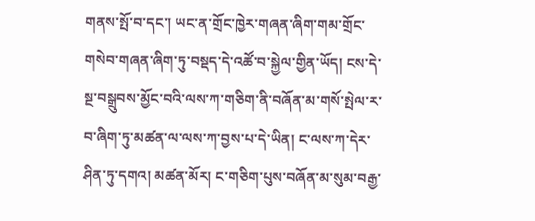གནས་སྤོ་བ་དང་། ཡང་ན་གྲོང་ཁྱེར་གཞན་ཞིག་གམ་གྲོང་གསེབ་གཞན་ཞིག་ཏུ་བསྡད་དེ་འཚོ་བ་སྐྱེལ་གྱིན་ཡོད། ངས་དེ་སྔ་བསྒྲུབས་མྱོང་བའི་ལས་ཀ་གཅིག་ནི་བཞོན་མ་གསོ་སྤེལ་ར་བ་ཞིག་ཏུ་མཚན་ལ་ལས་ཀ་བྱས་པ་དེ་ཡིན། ང་ལས་ཀ་དེར་ཤིན་ཏུ་དགའ། མཚན་མོར། ང་གཅིག་པུས་བཞོན་མ་སུམ་བརྒྱ་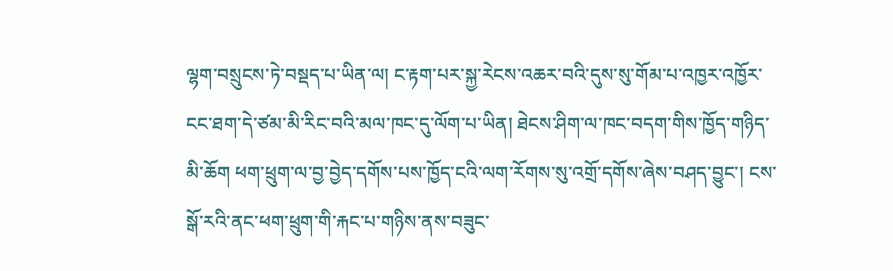ལྷག་བསྲུངས་ཏེ་བསྡད་པ་ཡིན་ལ། ང་རྟག་པར་སྐྱ་རེངས་འཆར་བའི་དུས་སུ་གོམ་པ་འཁྱར་འཁྱོར་ངང་ཐག་དེ་ཙམ་མི་རིང་བའི་མལ་ཁང་དུ་ལོག་པ་ཡིན། ཐེངས་ཤིག་ལ་ཁང་བདག་གིས་ཁྱོད་གཉིད་མི་ཆོག ཕག་ཕྲུག་ལ་བྱ་བྱེད་དགོས་པས་ཁྱོད་ངའི་ལག་རོགས་སུ་འགྲོ་དགོས་ཞེས་བཤད་བྱུང་། ངས་སྒོ་རའི་ནང་ཕག་ཕྲུག་གི་རྐང་པ་གཉིས་ནས་བཟུང་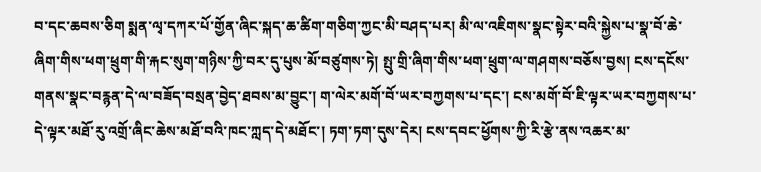བ་དང་ཆབས་ཅིག སྨན་ལྭ་དཀར་པོ་གྱོན་ཞིང་སྐད་ཆ་ཚིག་གཅིག་ཀྱང་མི་བཤད་པར། མི་ལ་འཇིགས་སྣང་སྟེར་བའི་སྐྱེས་པ་སྣ་བོ་ཆེ་ཞིག་གིས་ཕག་ཕྲུག་གི་རྐང་སུག་གཉིས་ཀྱི་བར་དུ་པུས་མོ་བཙུགས་ཏེ། སྤུ་གྲི་ཞིག་གིས་ཕག་ཕྲུག་ལ་གཤགས་བཅོས་བྱས། ངས་དངོས་གནས་སྣང་བརྙན་དེ་ལ་བཟོད་བསྲན་བྱེད་ཐབས་མ་བྱུང་། ག་ལེར་མགོ་བོ་ཡར་བཀྱགས་པ་དང་། ངས་མགོ་བོ་ཇི་ལྟར་ཡར་བཀྱགས་པ་དེ་ལྟར་མཐོ་རུ་འགྲོ་ཞིང་ཆེས་མཐོ་བའི་ཁང་ཀླད་དེ་མཐོང་། ཏག་ཏག་དུས་དེར། ངས་དབང་ཕྱོགས་ཀྱི་རི་རྩེ་ནས་འཆར་མ་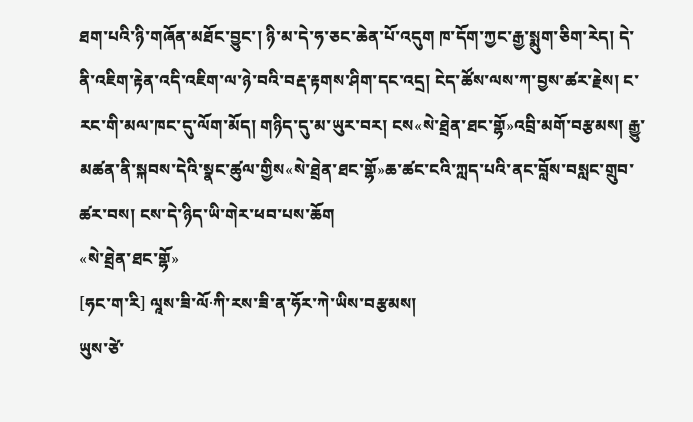ཐག་པའི་ཉི་གཞོན་མཐོང་བྱུང་། ཉི་མ་དེ་ཧ་ཅང་ཆེན་པོ་འདུག ཁ་དོག་ཀྱང་རྒྱ་སྨུག་ཅིག་རེད། དེ་ནི་འཇིག་རྟེན་འདི་འཇིག་ལ་ཉེ་བའི་བརྡ་རྟགས་ཤིག་དང་འདྲ། ངེད་ཚོས་ལས་ཀ་བྱས་ཚར་རྗེས། ང་རང་གི་མལ་ཁང་དུ་ལོག་མོད། གཉིད་དུ་མ་ཡུར་བར། ངས«སེ་ཐྲེན་ཐང་གྷོ»འབྲི་མགོ་བརྩམས། རྒྱུ་མཚན་ནི་སྐབས་དེའི་སྣང་ཚུལ་གྱིས«སེ་ཐྲེན་ཐང་གྷོ»ཆ་ཚང་ངའི་ཀླད་པའི་ནང་བློས་བསླང་གྲུབ་ཚར་བས། ངས་དེ་ཉིད་ཡི་གེར་ཕབ་པས་ཆོག
«སེ་ཐྲེན་ཐང་གྷོ»
[ཧང་ག་རི] ལཱས་ཟི་ལོ·ཀི་རས་ཟི་ན་ཧོར་ཀེ་ཡིས་བརྩམས།
ཡུས་ཙེ་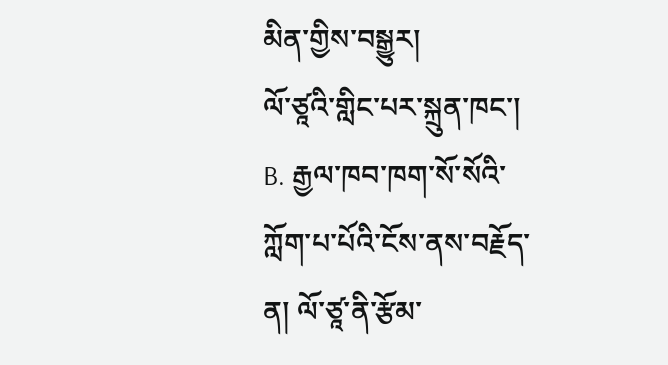མིན་གྱིས་བསྒྱུར།
ལོ་ཙཱའི་གླིང་པར་སྐྲུན་ཁང་།
B. རྒྱལ་ཁབ་ཁག་སོ་སོའི་ཀློག་པ་པོའི་ངོས་ནས་བརྗོད་ན། ལོ་ཙཱ་ནི་རྩོམ་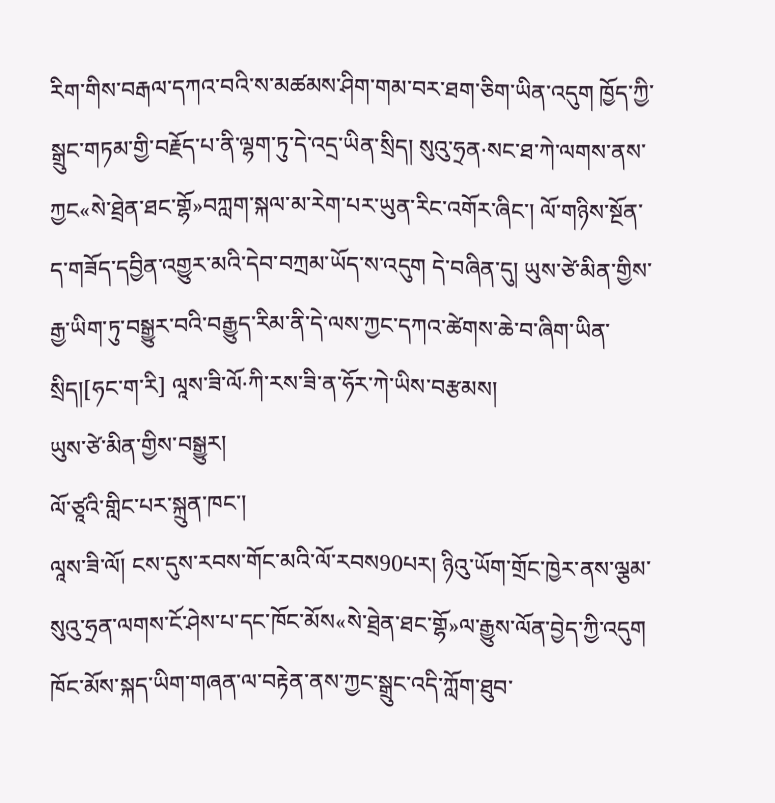རིག་གིས་བརྒལ་དཀའ་བའི་ས་མཚམས་ཤིག་གམ་བར་ཐག་ཅིག་ཡིན་འདུག ཁྱོད་ཀྱི་སྒྲུང་གཏམ་གྱི་བརྗོད་པ་ནི་ལྷག་ཏུ་དེ་འདྲ་ཡིན་སྲིད། སུའུ་ཧྲན·སང་ཐ་ཀེ་ལགས་ནས་ཀྱང«སེ་ཐྲེན་ཐང་གྷོ»བཀླག་སྐལ་མ་རེག་པར་ཡུན་རིང་འགོར་ཞིང་། ལོ་གཉིས་སྔོན་ད་གཟོད་དབྱིན་འགྱུར་མའི་དེབ་བཀྲམ་ཡོད་ས་འདུག དེ་བཞིན་དུ། ཡུས་ཙེ་མིན་གྱིས་རྒྱ་ཡིག་ཏུ་བསྒྱུར་བའི་བརྒྱུད་རིམ་ནི་དེ་ལས་ཀྱང་དཀའ་ཚེགས་ཆེ་བ་ཞིག་ཡིན་སྲིད།[ཧང་ག་རི] ལཱས་ཟི་ལོ·ཀི་རས་ཟི་ན་ཧོར་ཀེ་ཡིས་བརྩམས།
ཡུས་ཙེ་མིན་གྱིས་བསྒྱུར།
ལོ་ཙཱའི་གླིང་པར་སྐྲུན་ཁང་།
ལཱས་ཟི་ལོ། ངས་དུས་རབས་གོང་མའི་ལོ་རབས90པར། ཉིའུ་ཡོག་གྲོང་ཁྱེར་ནས་ལྕམ་སུའུ་ཧྲན་ལགས་ངོ་ཤེས་པ་དང་ཁོང་མོས«སེ་ཐྲེན་ཐང་གྷོ»ལ་རྒྱུས་ལོན་བྱེད་ཀྱི་འདུག ཁོང་མོས་སྐད་ཡིག་གཞན་ལ་བརྟེན་ནས་ཀྱང་སྒྲུང་འདི་ཀློག་ཐུབ་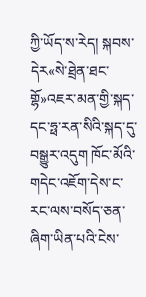ཀྱི་ཡོད་ས་རེད། སྐབས་དེར«སེ་ཐྲེན་ཐང་གྷོ»འཇར་མན་གྱི་སྐད་དང་ཧྥ་རན་སིའི་སྐད་དུ་བསྒྱུར་འདུག ཁོང་མོའི་གདེང་འཇོག་དེས་ང་རང་ལས་བསོད་ཅན་ཞིག་ཡིན་པའི་ངེས་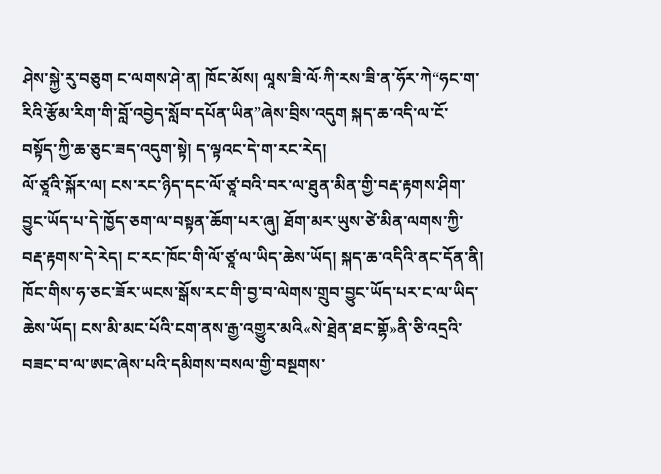ཤེས་སྐྱེ་རུ་བཅུག ང་ལགས་ཤེ་ན། ཁོང་མོས། ལཱས་ཟི་ལོ·ཀི་རས་ཟི་ན་ཧོར་ཀེ“ཧང་ག་རིའི་རྩོམ་རིག་གི་བློ་འབྱེད་སློབ་དཔོན་ཡིན”ཞེས་བྲིས་འདུག སྐད་ཆ་འདི་ལ་ངོ་བསྟོད་ཀྱི་ཆ་ཅུང་ཟད་འདུག་སྟེ། ད་ལྟའང་དེ་ག་རང་རེད།
ལོ་ཙཱའི་སྐོར་ལ། ངས་རང་ཉིད་དང་ལོ་ཙཱ་བའི་བར་ལ་ཐུན་མིན་གྱི་བརྡ་རྟགས་ཤིག་བྱུང་ཡོད་པ་དེ་ཁྱོད་ཅག་ལ་བསྟན་ཆོག་པར་ཞུ། ཐོག་མར་ཡུས་ཙེ་མིན་ལགས་ཀྱི་བརྡ་རྟགས་དེ་རེད། ང་རང་ཁོང་གི་ལོ་ཙཱ་ལ་ཡིད་ཆེས་ཡོད། སྐད་ཆ་འདིའི་ནང་དོན་ནི། ཁོང་གིས་ཧ་ཅང་ཟོར་ཡངས་སྒོས་རང་གི་བྱ་བ་ལེགས་གྲུབ་བྱུང་ཡོད་པར་ང་ལ་ཡིད་ཆེས་ཡོད། ངས་མི་མང་པོའི་ངག་ནས་རྒྱ་འགྱུར་མའི«སེ་ཐྲེན་ཐང་གྷོ»ནི་ཅི་འདྲའི་བཟང་བ་ལ་ཨང་ཞེས་པའི་དམིགས་བསལ་གྱི་བསྔགས་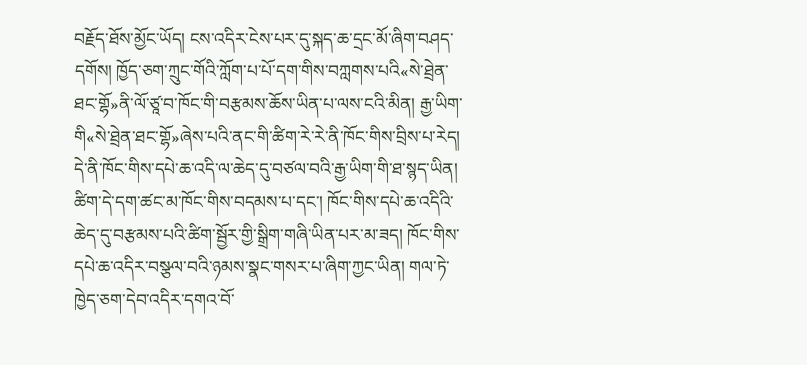བརྗོད་ཐོས་མྱོང་ཡོད། ངས་འདིར་ངེས་པར་དུ་སྐད་ཆ་དྲང་མོ་ཞིག་བཤད་དགོས། ཁྱོད་ཅག་ཀྲུང་གོའི་ཀློག་པ་པོ་དག་གིས་བཀླགས་པའི«སེ་ཐྲེན་ཐང་གྷོ»ནི་ལོ་ཙཱ་བ་ཁོང་གི་བརྩམས་ཆོས་ཡིན་པ་ལས་ངའི་མིན། རྒྱ་ཡིག་གི«སེ་ཐྲེན་ཐང་གྷོ»ཞེས་པའི་ནང་གི་ཚིག་རེ་རེ་ནི་ཁོང་གིས་བྲིས་པ་རེད། དེ་ནི་ཁོང་གིས་དཔེ་ཆ་འདི་ལ་ཆེད་དུ་བཙལ་བའི་རྒྱ་ཡིག་གི་ཐ་སྙད་ཡིན། ཚིག་དེ་དག་ཚང་མ་ཁོང་གིས་བདམས་པ་དང་། ཁོང་གིས་དཔེ་ཆ་འདིའི་ཆེད་དུ་བརྩམས་པའི་ཚིག་སྦྱོར་གྱི་སྒྲིག་གཞི་ཡིན་པར་མ་ཟད། ཁོང་གིས་དཔེ་ཆ་འདིར་བསྩལ་བའི་ཉམས་སྣང་གསར་པ་ཞིག་ཀྱང་ཡིན། གལ་ཏེ་ཁྱེད་ཅག་དེབ་འདིར་དགའ་བོ་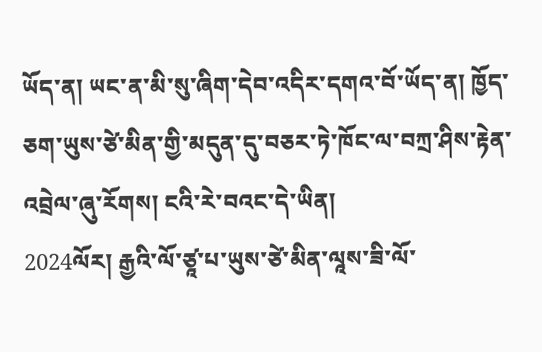ཡོད་ན། ཡང་ན་མི་སུ་ཞིག་དེབ་འདིར་དགའ་བོ་ཡོད་ན། ཁྱོད་ཅག་ཡུས་ཙེ་མིན་གྱི་མདུན་དུ་བཅར་ཏེ་ཁོང་ལ་བཀྲ་ཤིས་རྟེན་འབྲེལ་ཞུ་རོགས། ངའི་རེ་བའང་དེ་ཡིན།
2024ལོར། རྒྱའི་ལོ་ཙཱ་པ་ཡུས་ཙེ་མིན་ལཱས་ཟི་ལོ་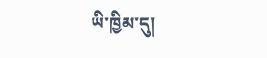ཡི་ཁྱིམ་དུ།